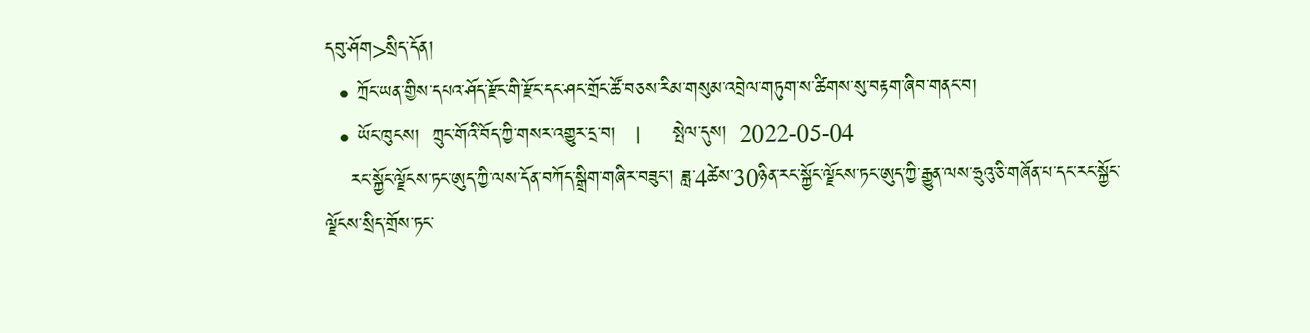དབུ་ཤོག>སྲིད་དོན།
  • ཀྲོང་ཡན་གྱིས་དཔའ་ཤོད་རྫོང་གི་རྫོང་དང་ཤང་གྲོང་ཚོ་བཅས་རིམ་གསུམ་འབྲེལ་གཏུག་ས་ཚིགས་སུ་བརྟག་ཞིབ་གནང་བ།
  • ཡོང་ཁུངས།  ཀྲུང་གོའི་བོད་ཀྱི་གསར་འགྱུར་དྲ་བ།   |     སྤེལ་དུས།  2022-05-04
    རང་སྐྱོང་ལྗོངས་ཏང་ཨུད་ཀྱི་ལས་དོན་བཀོད་སྒྲིག་གཞིར་བཟུང། ཟླ་4ཚེས་30ཉིན་རང་སྐྱོང་ལྗོངས་ཏང་ཨུད་ཀྱི་རྒྱུན་ལས་ཧྲུའུ་ཅི་གཞོན་པ་དང་རང་སྐྱོང་ལྗོངས་སྲིད་གྲོས་ཏང་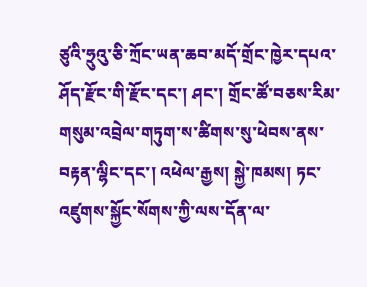ཙུའི་ཧྲུའུ་ཅི་ཀྲོང་ཡན་ཆབ་མདོ་གྲོང་ཁྱེར་དཔའ་ཤོད་རྫོང་གི་རྫོང་དང་། ཤང་། གྲོང་ཚོ་བཅས་རིམ་གསུམ་འབྲེལ་གཏུག་ས་ཚིགས་སུ་ཕེབས་ནས་བརྟན་ལྷིང་དང་། འཕེལ་རྒྱས། སྐྱེ་ཁམས། ཏང་འཛུགས་སྐྱོང་སོགས་ཀྱི་ལས་དོན་ལ་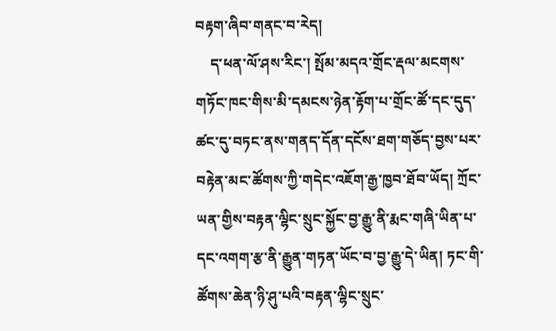བརྟག་ཞིབ་གནང་བ་རེད།
    ད་ཕན་ལོ་ཤས་རིང་། སྤོམ་མདའ་གྲོང་རྡལ་མངགས་གཏོང་ཁང་གིས་མི་དམངས་ཉེན་རྟོག་པ་གྲོང་ཚོ་དང་དུད་ཚང་དུ་བཏང་ནས་གནད་དོན་དངོས་ཐག་གཅོད་བྱས་པར་བརྟེན་མང་ཚོགས་ཀྱི་གདེང་འཇོག་རྒྱ་ཁྱབ་ཐོབ་ཡོད། ཀྲོང་ཡན་གྱིས་བརྟན་ལྷིང་སྲུང་སྐྱོང་བྱ་རྒྱུ་ནི་རྨང་གཞི་ཡིན་པ་དང་འགག་རྩ་ནི་རྒྱུན་གཏན་ཡོང་བ་བྱ་རྒྱུ་དེ་ཡིན། ཏང་གི་ཚོགས་ཆེན་ཉི་ཤུ་པའི་བརྟན་ལྷིང་སྲུང་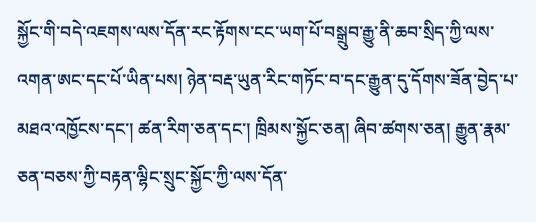སྐྱོང་གི་བདེ་འཇགས་ལས་དོན་རང་རྟོགས་ངང་ཡག་པོ་བསྒྲུབ་རྒྱུ་ནི་ཆབ་སྲིད་ཀྱི་ལས་འགན་ཨང་དང་པོ་ཡིན་པས། ཉེན་བརྡ་ཡུན་རིང་གཏོང་བ་དང་རྒྱུན་དུ་དོགས་ཟོན་བྱེད་པ་མཐའ་འཁྱོངས་དང་། ཚན་རིག་ཅན་དང་། ཁྲིམས་སྐྱོང་ཅན། ཞིབ་ཚགས་ཅན། རྒྱུན་རྣམ་ཅན་བཅས་ཀྱི་བརྟན་ལྷིང་སྲུང་སྐྱོང་ཀྱི་ལས་དོན་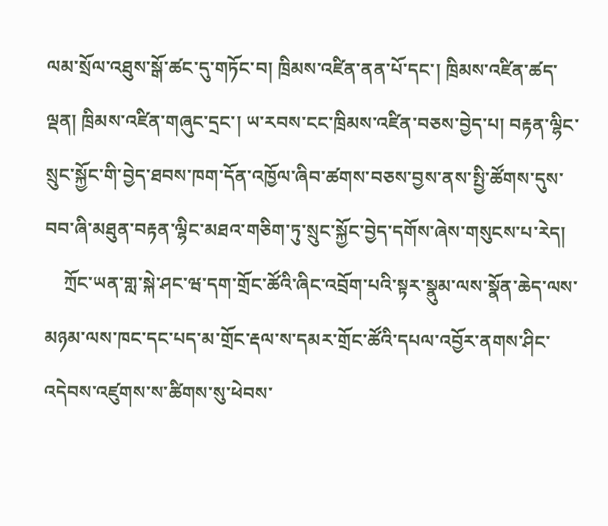ལམ་སྲོལ་འཐུས་སྒོ་ཚང་དུ་གཏོང་བ། ཁྲིམས་འཛིན་ནན་པོ་དང་། ཁྲིམས་འཛིན་ཚད་ལྡན། ཁྲིམས་འཛིན་གཞུང་དྲང་། ཡ་རབས་ངང་ཁྲིམས་འཛིན་བཅས་བྱེད་པ། བརྟན་ལྷིང་སྲུང་སྐྱོང་གི་བྱེད་ཐབས་ཁག་དོན་འཁྱོལ་ཞིབ་ཚགས་བཅས་བྱས་ནས་སྤྱི་ཚོགས་དུས་བབ་ཞི་མཐུན་བརྟན་ལྷིང་མཐའ་གཅིག་ཏུ་སྲུང་སྐྱོང་བྱེད་དགོས་ཞེས་གསུངས་པ་རེད།
    ཀྲོང་ཡན་གླ་སྐེ་ཤང་ཝ་དག་གྲོང་ཚོའི་ཞིང་འབྲོག་པའི་སྟར་སྣུམ་ལས་སྣོན་ཆེད་ལས་མཉམ་ལས་ཁང་དང་པད་མ་གྲོང་རྡལ་ས་དམར་གྲོང་ཚོའི་དཔལ་འབྱོར་ནགས་ཤིང་འདེབས་འཛུགས་ས་ཚིགས་སུ་ཕེབས་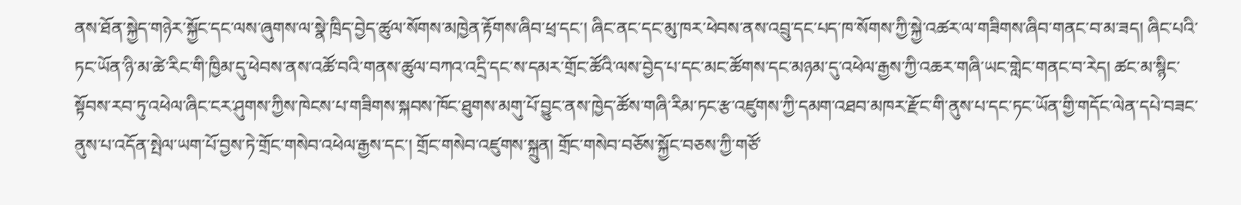ནས་ཐོན་སྐྱེད་གཉེར་སྐྱོང་དང་ལས་ཞུགས་ལ་སྣེ་ཁྲིད་བྱེད་ཚུལ་སོགས་མཁྱེན་རྟོགས་ཞིབ་ཕྲ་དང་། ཞིང་ནང་དང་མུ་ཁར་ཕེབས་ནས་འབྲུ་དང་པད་ཁ་སོགས་ཀྱི་སྐྱེ་འཚར་ལ་གཟིགས་ཞིབ་གནང་བ་མ་ཟད། ཞིང་པའི་ཏང་ཡོན་ཉི་མ་ཚེ་རིང་གི་ཁྱིམ་དུ་ཕེབས་ནས་འཚོ་བའི་གནས་ཚུལ་བཀའ་འདྲི་དང་ས་དམར་གྲོང་ཚོའི་ལས་བྱེད་པ་དང་མང་ཚོགས་དང་མཉམ་དུ་འཕེལ་རྒྱས་ཀྱི་འཆར་གཞི་ཡང་གླེང་གནང་བ་རེད། ཚང་མ་སྙིང་སྟོབས་རབ་ཏུ་འཕེལ་ཞིང་ངར་ཤུགས་ཀྱིས་ཁེངས་པ་གཟིགས་སྐབས་ཁོང་ཐུགས་མགུ་པོ་བྱུང་ནས་ཁྱེད་ཚོས་གཞི་རིམ་ཏང་རྩ་འཛུགས་ཀྱི་དམག་འཐབ་མཁར་རྫོང་གི་ནུས་པ་དང་ཏང་ཡོན་གྱི་གདོང་ལེན་དཔེ་བཟང་ནུས་པ་འདོན་སྤེལ་ཡག་པོ་བྱས་ཏེ་གྲོང་གསེབ་འཕེལ་རྒྱས་དང་། གྲོང་གསེབ་འཛུགས་སྐྲུན། གྲོང་གསེབ་བཅོས་སྐྱོང་བཅས་ཀྱི་གཙོ་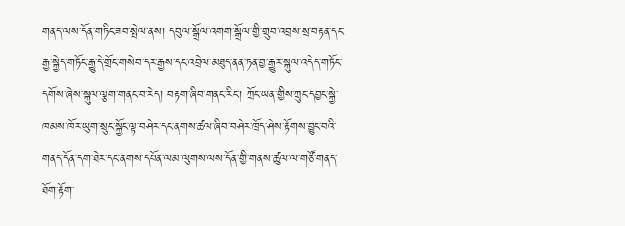གནད་ལས་དོན་གཏིང་ཟབ་སྤེལ་ནས། དབུལ་སྒྲོལ་འགག་སྒྲོལ་གྱི་གྲུབ་འབྲས་སྲ་བརྟན་དང་རྒྱ་སྐྱེད་གཏོང་རྒྱུ་དེ་གྲོང་གསེབ་དར་རྒྱས་དང་འབྲེལ་མཐུད་ནན་ཏན་བྱ་རྒྱུར་སྐུལ་འདེད་གཏོང་དགོས་ཞེས་སྐུལ་ལྕག་གནང་བ་རེད། བརྟག་ཞིབ་གནང་རིང་། ཀྲོང་ཡན་གྱིས་ཀྲུང་དབྱང་སྐྱེ་ཁམས་ཁོར་ཡུག་སྲུང་སྐྱོང་ལྟ་བཤེར་དང་ནགས་ཚལ་ཞིབ་བཤེར་ཁྲོད་ཤེས་རྟོགས་བྱུང་བའི་གནད་དོན་དག་ཐེར་དང་ནགས་དཔོན་ལམ་ལུགས་ལས་དོན་གྱི་གནས་ཚུལ་ལ་གཙོ་གནད་ཐོག་རྟོག་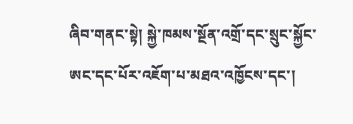ཞིབ་གནང་སྟེ། སྐྱེ་ཁམས་སྔོན་འགྲོ་དང་སྲུང་སྐྱོང་ཨང་དང་པོར་འཇོག་པ་མཐའ་འཁྱོངས་དང་།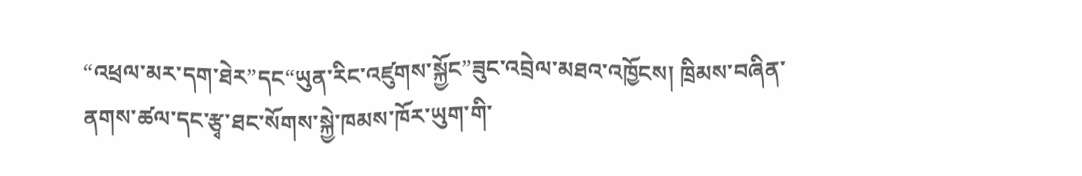“འཕྲལ་མར་དག་ཐེར”དང“ཡུན་རིང་འཛུགས་སྐྱོང”ཟུང་འབྲེལ་མཐའ་འཁྱོངས། ཁྲིམས་བཞིན་ནགས་ཚལ་དང་རྩྭ་ཐང་སོགས་སྐྱེ་ཁམས་ཁོར་ཡུག་གི་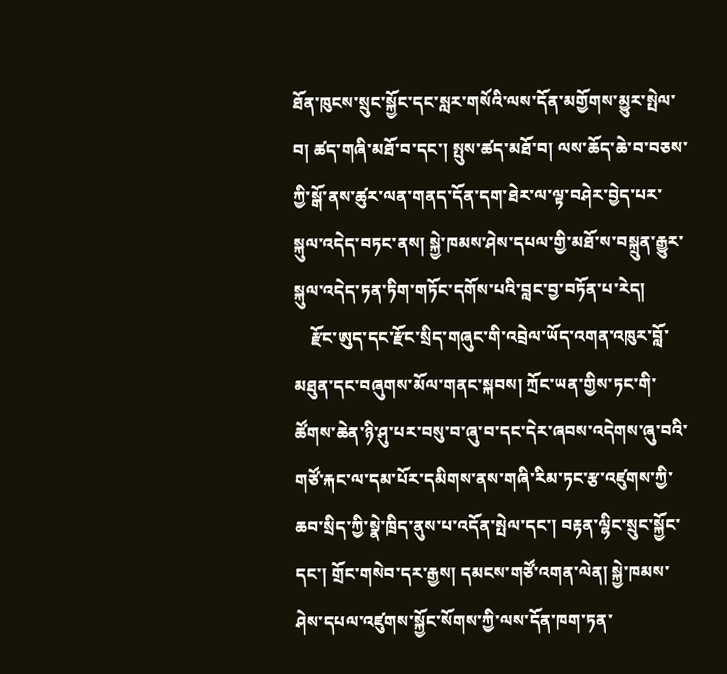ཐོན་ཁུངས་སྲུང་སྐྱོང་དང་སླར་གསོའི་ལས་དོན་མགྱོགས་མྱུར་སྤེལ་བ། ཚད་གཞི་མཐོ་བ་དང་། སྤུས་ཚད་མཐོ་བ། ལས་ཆོད་ཆེ་བ་བཅས་ཀྱི་སྒོ་ནས་ཚུར་ལན་གནད་དོན་དག་ཐེར་ལ་ལྟ་བཤེར་བྱེད་པར་སྐུལ་འདེད་བཏང་ནས། སྐྱེ་ཁམས་ཤེས་དཔལ་གྱི་མཐོ་ས་བསྐྲུན་རྒྱུར་སྐུལ་འདེད་ཏན་ཏིག་གཏོང་དགོས་པའི་བླང་བྱ་བཏོན་པ་རེད།
    རྫོང་ཨུད་དང་རྫོང་སྲིད་གཞུང་གི་འབྲེལ་ཡོད་འགན་འཁུར་བློ་མཐུན་དང་བཞུགས་མོལ་གནང་སྐབས། ཀྲོང་ཡན་གྱིས་ཏང་གི་ཚོགས་ཆེན་ཉི་ཤུ་པར་བསུ་བ་ཞུ་བ་དང་དེར་ཞབས་འདེགས་ཞུ་བའི་གཙོ་རྐང་ལ་དམ་པོར་དམིགས་ནས་གཞི་རིམ་ཏང་རྩ་འཛུགས་ཀྱི་ཆབ་སྲིད་ཀྱི་སྣེ་ཁྲིད་ནུས་པ་འདོན་སྤེལ་དང་། བརྟན་ལྷིང་སྲུང་སྐྱོང་དང་། གྲོང་གསེབ་དར་རྒྱས། དམངས་གཙོ་འགན་ལེན། སྐྱེ་ཁམས་ཤེས་དཔལ་འཛུགས་སྐྱོང་སོགས་ཀྱི་ལས་དོན་ཁག་ཏན་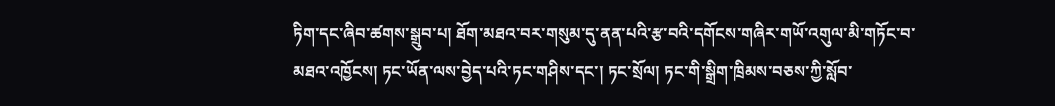ཏིག་དང་ཞིབ་ཚགས་སྒྲུབ་པ། ཐོག་མཐའ་བར་གསུམ་དུ་ནན་པའི་རྩ་བའི་དགོངས་གཞིར་གཡོ་འགུལ་མི་གཏོང་བ་མཐའ་འཁྱོངས། ཏང་ཡོན་ལས་བྱེད་པའི་ཏང་གཤིས་དང་། ཏང་སྲོལ། ཏང་གི་སྒྲིག་ཁྲིམས་བཅས་ཀྱི་སློབ་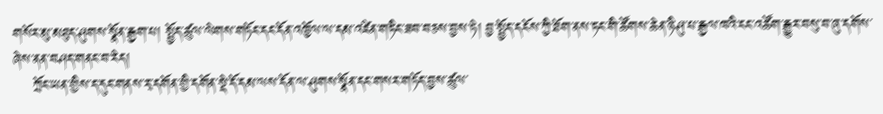གསོར་མུ་མཐུད་ཤུགས་སྣོན་རྒྱག་པ། སྤྱོད་ཚུལ་ལེགས་གཏོང་དང་དོན་འཁྱོལ་ལ་དམ་འཛིན་གཏིང་ཟབ་བཅས་བྱས་ཏེ། བྱ་སྤྱོད་དངོས་ཀྱི་ཐོག་ནས་ཏང་གི་ཚོགས་ཆེན་ཉི་ཤུ་པ་རྒྱལ་ཁའི་ངང་འཚོག་རྒྱུར་བསུ་བ་ཞུ་དགོས་ཞེས་ནན་བཤད་གནང་བ་རེད།
    ཀྲོང་ཡན་གྱིས་ད་དུང་གནས་རྭ་དགོན་གྱི་དགོན་སྡེ་དོ་དམ་ལས་དོན་ལ་ཤུགས་སྣོན་དང་གསར་གཏོད་བྱས་ཚུལ་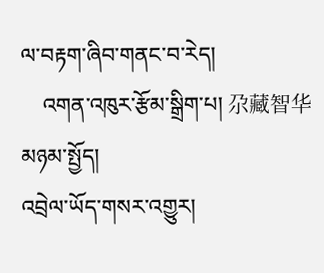ལ་བརྟག་ཞིབ་གནང་བ་རེད།
    འགན་འཁུར་རྩོམ་སྒྲིག་པ། 尕藏智华
མཉམ་སྤྱོད།
འབྲེལ་ཡོད་གསར་འགྱུར།